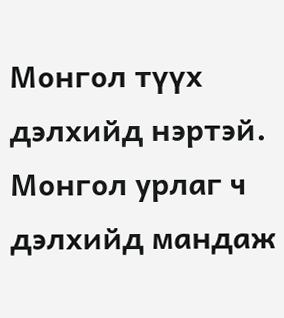Монгол түүх дэлхийд нэртэй. Монгол урлаг ч дэлхийд мандаж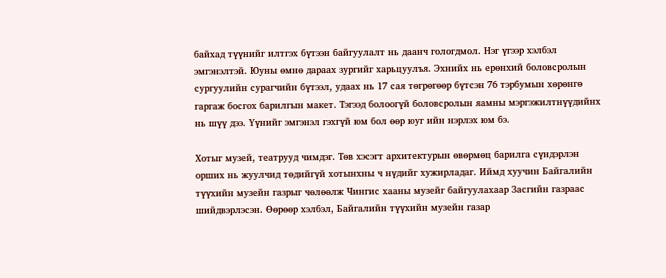байхад түүнийг илтгэх бүтээн байгуулалт нь даанч гологдмол. Нэг үгээр хэлбэл эмгэнэлтэй. Юуны өмнө дараах зургийг харьцуулъя. Эхнийх нь ерөнхий боловсролын сургуулийн сурагчийн бүтээл, удаах нь 17 сая төгрөгөөр бүтсэн 76 тэрбумын хөрөнгө гаргаж босгох барилгын макет. Тэгээд болоогүй боловсролын яамны мэргэжилтнүүдийнх нь шүү дээ. Үүнийг эмгэнэл гэхгүй юм бол өөр юуг ийн нэрлэх юм бэ.

Хотыг музей, театрууд чимдэг. Төв хэсэгт архитектурын өвөрмөц барилга сүндэрлэн орших нь жуулчид төдийгүй хотынхны ч нүдийг хужирладаг. Иймд хуучин Байгалийн түүхийн музейн газрыг чөлөөлж Чингис хааны музейг байгуулахаар Засгийн газраас шийдвэрлэсэн. Өөрөөр хэлбэл, Байгалийн түүхийн музейн газар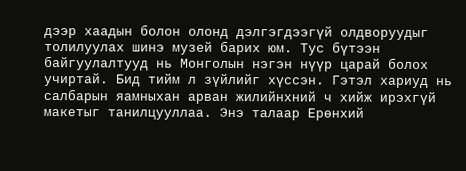дээр хаадын болон олонд дэлгэгдээгүй олдворуудыг толилуулах шинэ музей барих юм. Тус бүтээн байгуулалтууд нь Монголын нэгэн нүүр царай болох учиртай. Бид тийм л зүйлийг хүссэн. Гэтэл хариуд нь салбарын яамныхан арван жилийнхний ч хийж ирэхгүй макетыг танилцууллаа. Энэ талаар Ерөнхий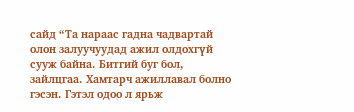сайд “Та нараас гадна чадвартай олон залуучуудад ажил олдохгүй сууж байна. Битгий буг бол, зайлцгаа. Хамтарч ажиллавал болно гэсэн. Гэтэл одоо л ярьж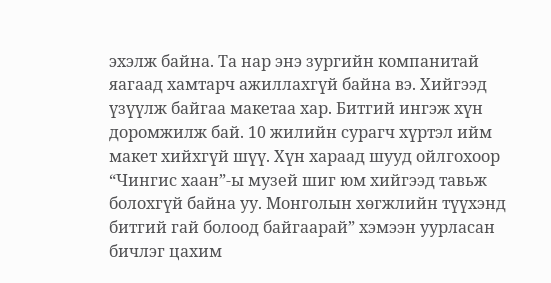эхэлж байна. Та нар энэ зургийн компанитай яагаад хамтарч ажиллахгүй байна вэ. Хийгээд үзүүлж байгаа макетаа хар. Битгий ингэж хүн доромжилж бай. 10 жилийн сурагч хүртэл ийм макет хийхгүй шүү. Хүн хараад шууд ойлгохоор “Чингис хаан”-ы музей шиг юм хийгээд тавьж болохгүй байна уу. Монголын хөгжлийн түүхэнд битгий гай болоод байгаарай” хэмээн уурласан бичлэг цахим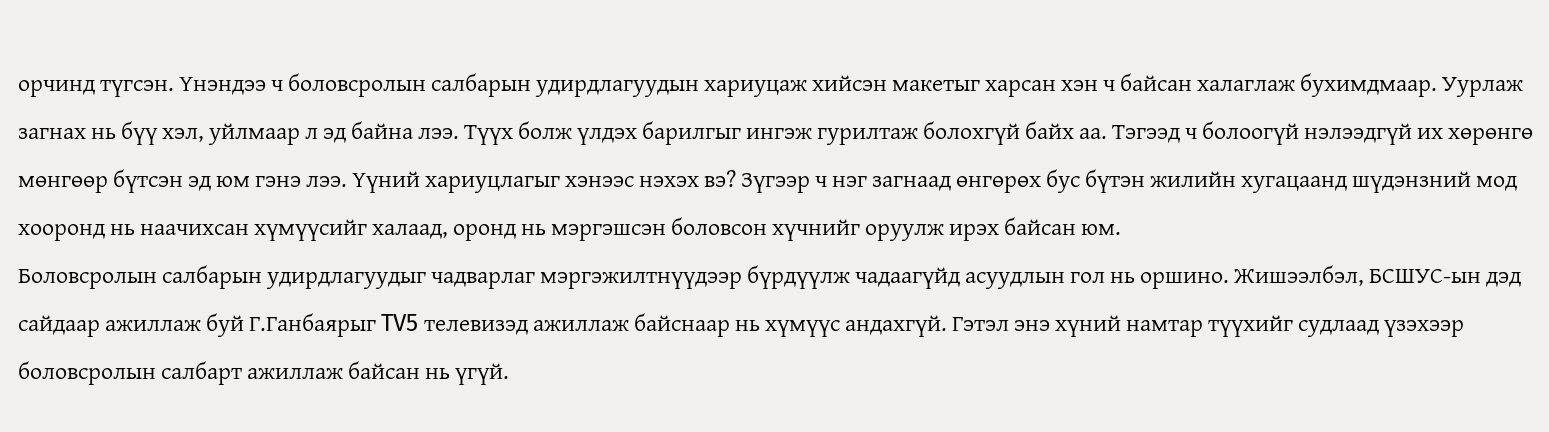орчинд түгсэн. Үнэндээ ч боловсролын салбарын удирдлагуудын хариуцаж хийсэн макетыг харсан хэн ч байсан халаглаж бухимдмаар. Уурлаж загнах нь бүү хэл, уйлмаар л эд байна лээ. Түүх болж үлдэх барилгыг ингэж гурилтаж болохгүй байх аа. Тэгээд ч болоогүй нэлээдгүй их хөрөнгө мөнгөөр бүтсэн эд юм гэнэ лээ. Үүний хариуцлагыг хэнээс нэхэх вэ? Зүгээр ч нэг загнаад өнгөрөх бус бүтэн жилийн хугацаанд шүдэнзний мод хооронд нь наачихсан хүмүүсийг халаад, оронд нь мэргэшсэн боловсон хүчнийг оруулж ирэх байсан юм.
Боловсролын салбарын удирдлагуудыг чадварлаг мэргэжилтнүүдээр бүрдүүлж чадаагүйд асуудлын гол нь оршино. Жишээлбэл, БСШУС-ын дэд сайдаар ажиллаж буй Г.Ганбаярыг TV5 телевизэд ажиллаж байснаар нь хүмүүс андахгүй. Гэтэл энэ хүний намтар түүхийг судлаад үзэхээр боловсролын салбарт ажиллаж байсан нь үгүй.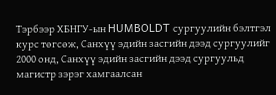Тэрбээр ХБНГУ-ын HUMBOLDT сургуулийн бэлтгэл курс төгсөж, Санхүү эдийн засгийн дээд сургуулийг 2000 онд, Санхүү эдийн засгийн дээд сургуульд магистр зэрэг хамгаалсан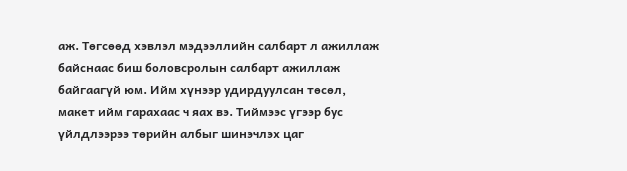аж. Төгсөөд хэвлэл мэдээллийн салбарт л ажиллаж байснаас биш боловсролын салбарт ажиллаж байгаагүй юм. Ийм хүнээр удирдуулсан төсөл, макет ийм гарахаас ч яах вэ. Тиймээс үгээр бус үйлдлээрээ төрийн албыг шинэчлэх цаг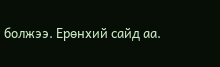болжээ. Ерөнхий сайд аа.